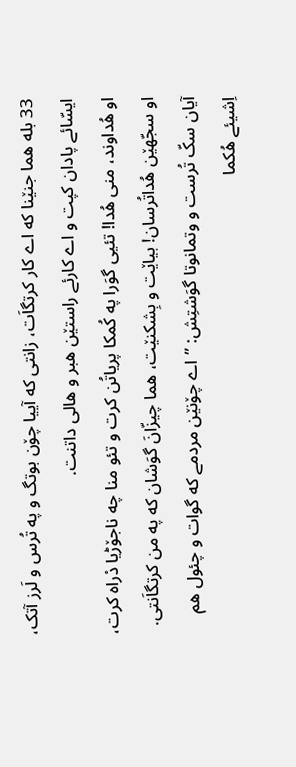33 بله هما جنێنا که اے کار کرتگاَت، زانتی که آییا چۆن بوتگ و په تُرس و لَرز آتک، ایسّائے پادان کپت و اے کارئے راستێن هبر و هالی داتنت.
او هُداوند، منی هُدا! تئیی گوَرا په کُمکا پریاتُن کرت و تئو منا چه ناجۆڑیا دْراه کرت،
او سجّهێن هُداتُرسان! بیاێت و بِشکنێت، هما چیزّانَ گوَشان که په من کرتگاَنتی.
آیان سکّ تُرست و وتمانوتا گوَشتِش: ”اے چۆنێن مردمے که گوات و چئول هم اِشیئے هُکما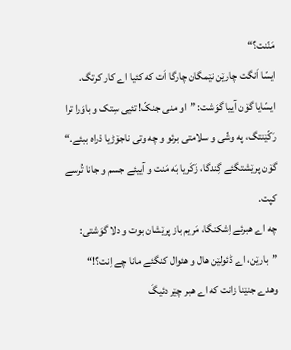مَنّنت؟“
ایسّا اَنگت چارێن نێمگان چارگا اَت که کئیا اے کار کرتگ.
ایسّایا گۆن آییا گوَشت: ”او منی جنکّ! تئیی سِتک و باوَرا ترا رَکّێنتگ، په وشّی و سلامتی برئو و چه وتی ناجۆڑیا دْراه ببئے.“
گۆن پرێشتگئے گِندگا، زَکَریا بَه مَنت و آییئے جسم و جانا تُرسے کپت.
چه اے هبرئے اِشکنگا، مَریم باز پرێشان بوت و دلا گوَشتی: ”بارێن، اے ڈئولێن هال و هئوال کنگئے مانا چے اِنت؟!“
وهدے جنێنا زانت که اے هبر چێر دئیگَ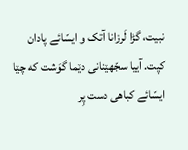نبیت، گڑا لَرزانا آتک و ایسّائے پادان کپت. آییا سجّهێنانی دێما گوَشت که چێا ایسّائے کباهی دست پِر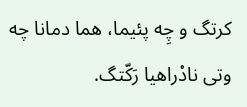کرتگ و چِه پئیما، هما دمانا چه وتی نادْراهیا رَکّتگ.